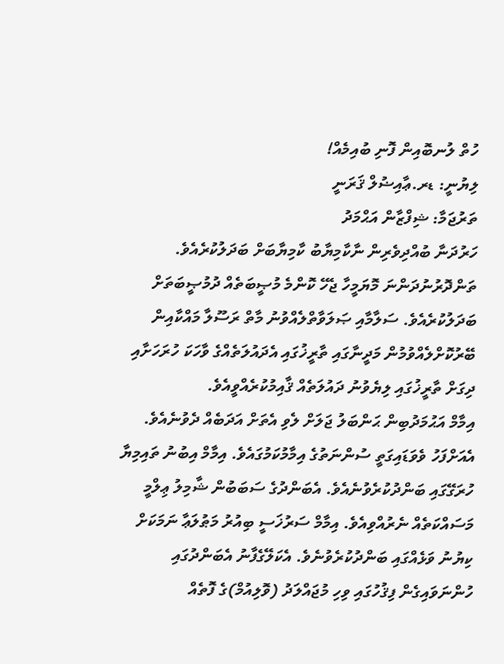ހުތް ލުނބޮއިން ފޮނި ބުއިމެއް!
ލިޔުނީ: ޑރ.ޢާއިޟުލް ޤަރަނީ
ތަރުޖަމާ: ޝިފްޒާން އަޙްމަދު
ހަރުދަނާ ބުއްދިވެރިން ނާކާމިޔާބު ކާމިޔާބަށް ބަދަލުކުރެއެވެ. ތަންދޮރުނުދަންނަ މޮޔަމީހާ ޖެހޭ ކޮންމެ މުޞީބަތެއް ދުމުޞީބަތަށް ބަދަލުކުރެއެވެ. ސަލާމާއި ޞަލަވާތްލެއްވުނު މާތް ރަސޫލާ މައްކާއިން ބޭރުކޮށްލެއްވުމުން މަދީނާގައި ތާރީޚުގައި އެދައުލަތެއްގެ ވާހަކަ ހުރަހަށާއި ދިގަށް ތާރީޚުގައި ލިޔެވުނު ދައުލަތެއް ޤާއިމުކުރެއްވީއެވެ.
އިމާމް އަޙުމަދުބިން ޙަންބަލު ޖަލަށް ލެވި އެތަށް އަދަބެއް ދެވުނެއެވެ. އެއަށްފަހު ވެވަޑައިގަތީ ސުންނަތުގެ އިމާމުކަމުގައެވެ. އިމާމް އިބުނު ތައިމިޔާ ހުރަގޭގައި ބަންދުކުރެވުނެއެވެ. އެބަންދުގެ ސަބަބުން ޝާމިލު ޢިލްމީ މަސައްކަތެއް ނެރުއްވިއެވެ. އިމާމް ސަރުޚަސީ ބިއުރު މަޠުލަޢާ ނަމަކަށް ކިޔުނު ވަޅެއްގައި ބަންދުކުރެވުނެވެ. އެކަލޭގެފާނު އެބަންދުގައި ހުންނަވައިގެން ފިޤުހުގައި ވިހި މުޖައްލަދު (ވޮލިއުމް)ގެ ފޮތެއް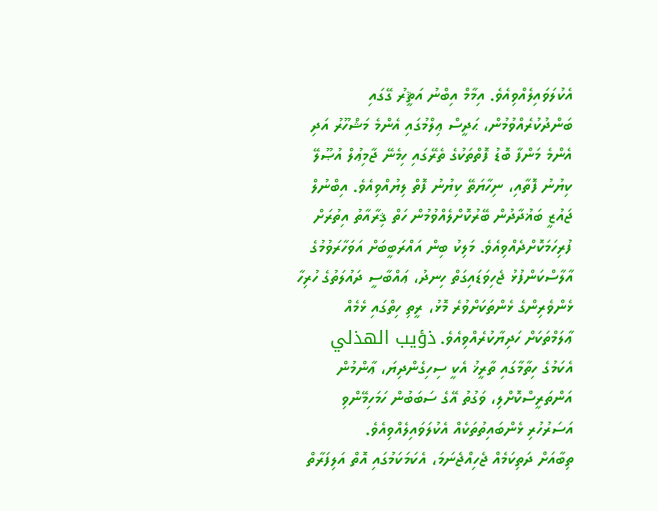އެކުލަވައިލެއްވިއެވެ. އިމާމް އިބްނު އަޘީރު ގޭގައި ބަންދުކުރެއްވުމުން، ޙަދީސް ޢިލްމުގައި އެންމެ މަޝްހޫރު އަދި އެންމެ މަންފާ ބޮޑު ފޮތްތަކުގެ ތެރޭގައި ހިމެނޭ ޖާމިޢުލް އުޞޫލޭ ކިޔުނު ފޮތާއި، ނިހާޔަތޭ ކިޔުނު ފޮތް ލިޔުއްވިއެވެ. އިބްނުލް ޖައުޒީ ބަޣުދާދުން ބޭރުކޮށްލެއްވުމުން ހަތް ޤިރާއާތު އިތުރަށް ފުރިހަމަކޮށްދެއްވިއެވެ. މަލިކު ބިން އައްރަބީބަށް އަވަހާރަވުމުގެ އާލާސްކަންފުޅު ޖެހިވަޑައިގަތް ހިނދު، ޢައްބާސީ ދައުލަތުގެ ހުރިހާ ޅެންވެރިންގެ ޅެންތަކަށްވުރެ މޮޅު، ރީތި ހިތްގައި ޅެމެއް ޢާލަމްތަކަށް ހަދިޔާކުރެއްވިއެވެ. ذؤيب الهذلي އެކަމުގެ ހިތާމާގައި ތާރީޚު އެކީ ސިހިގެންދިޔަ، ޢާންމުން އަންތަރީސްކޮށްލި، ވަގުތު އޭގެ ސަބަބުން ހަމަހިމޭންވި އަސަރުހުރި ޅެންބައިތުތަކެއް އެކުލަވައިލެއްވިއެވެ.
ތިބާއަށް ދަތިކަމެއް ޖެހިއްޖެނަމަ، އެކަމަކަމުގައި އޮތް އަލިފަރާތް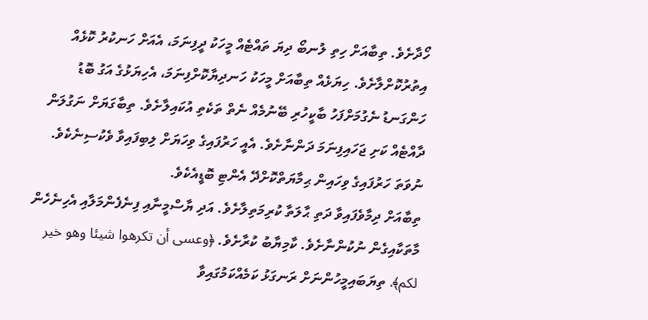ހޯދާށެވެ. ތިބާއަށް ހިތި ލުނބޯ ދިޔަ ތައްޓެއް މީހަކު ދީފިނަމަ، އެއަށް ހަނކުރު ކޮޅެއް އިތުރުކޮށްލާށެވެ. ހިޔަޅެއް ތިބާއަށް މީހަކު ހަނދިޔާކޮށްފިނަމަ، އެހިޔަޅުގެ އަގު ބޮޑު ހަންގަނޑު ނެގުމަށްފަހު ބާކީހުރި ބޭނުމެއް ނެތް ތަކެތި އުކައިލާށެވެ. ތިބާގަޔަށް ނަގުލަން ދާއްޓެއް ކަށި ޖަހައިފިނަމަ ދަންނާށެވެ. އެއީ ހަރުފައިގެ ވިހަޔަށް ލިބިފައިވާ ވެކުސިނެކެވެ. ނުވަތަ ހަރުފައިގެ ވިހައިން ޙިމާޔަތްކޮށްދޭ އެންޓި ބޮޑީއެކެވެ.
ތިބާއަށް ދިމާވެފައިވާ ދަތި ޙާލަތާ ކުރިމަތިލާށެވެ. އަދި ޔާސްމީނާއި ފިނެފެންމަލާއި އެހިނެހެން މާތަކާއިގެން ނުކުންނާށެވެ. ކާމިޔާބު ކުރާށެވެ. ﴿وعسى أن تكرهوا شيئا وهو خير لكم﴾. ތިޔަބައިމީހުންނަށް ރަނގަޅު ކަމެއްކަމުގައިވާ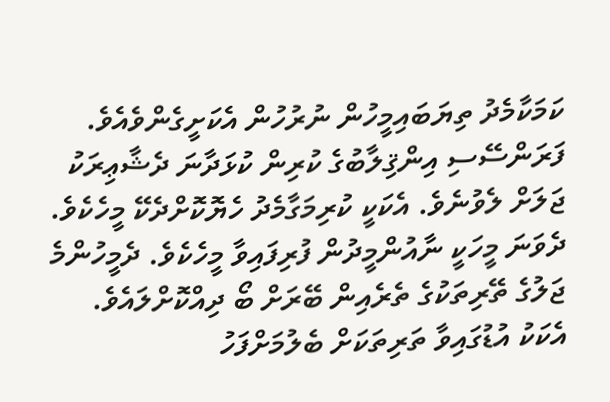ކަމަކާމެދު ތިޔަބައިމީހުން ނުރުހުން އެކަށީގެންވެއެވެ.
ފަރަންސޭސި އިންޤިލާބުގެ ކުރިން ކުޅަދާނަ ދެޝާޢިރަކު ޖަލަށް ލެވުނެވެ. އެކަކީ ކުރިމަގާމެދު ހެޔޮކޮށްދެކޭ މީހެކެވެ. ދެވަނަ މީހަކީ ނާއުންމީދުން ފުރިފައިވާ މީހެކެވެ. ދެމީހުންމެ ޖަލުގެ ތޭރިތަކުގެ ތެރެއިން ބޭރަށް ބޯ ދިއްކޮށްލައެވެ. އެކަކު އުޑުގައިވާ ތަރިތަކަށް ބެލުމަށްފަހު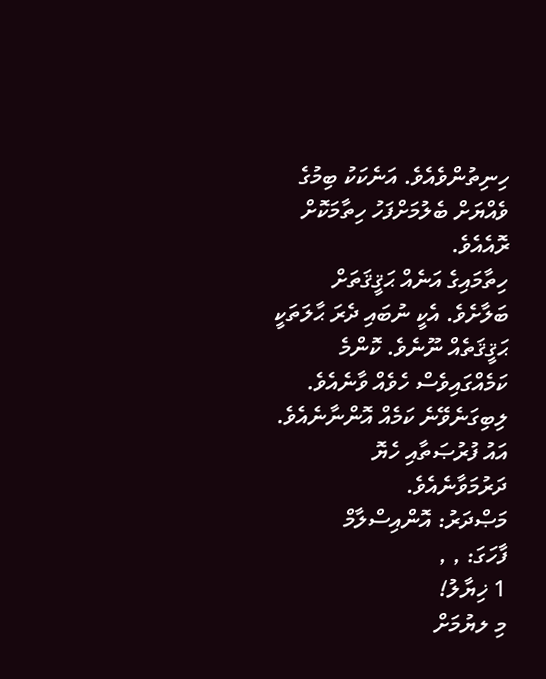ހިނިތުންވެއެވެ. އަނެކަކު ބިމުގެ ވެއްޔަށް ބެލުމަށްފަހު ހިތާމަކޮށް ރޮއެއެވެ.
ހިތާމައިގެ އަނެއް ޙަޤީޤަތަށް ބަލާށެވެ. އެކީ ނުބައި ދެރަ ޙާލަތަކީ ޙަޤީޤަތެއް ނޫނެވެ. ކޮންމެ ކަމެއްގައިވެސް ހެވެއް ވާނެއެވެ. ލިބިގަނެވޭނެ ކަމެއް އޮންނާނެއެވެ. އައު ފުރުޞަތާއި ހެޔޮ ދަރުމަވާނެއެވެ.
މަޞްދަރު: އޮންއިސްލާމް
ފާހަގަ: , ,
1 ޚިޔާލު!
މި ލޔުމަށް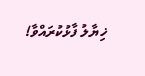ޚިޔާލު ފާޅުކުރައްވާ!